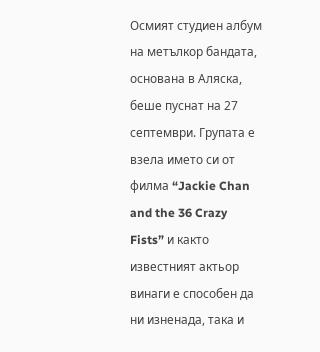Осмият студиен албум на метълкор бандата, основана в Аляска, беше пуснат на 27 септември. Групата е взела името си от филма “Jackie Chan and the 36 Crazy Fists” и както известният актьор винаги е способен да ни изненада, така и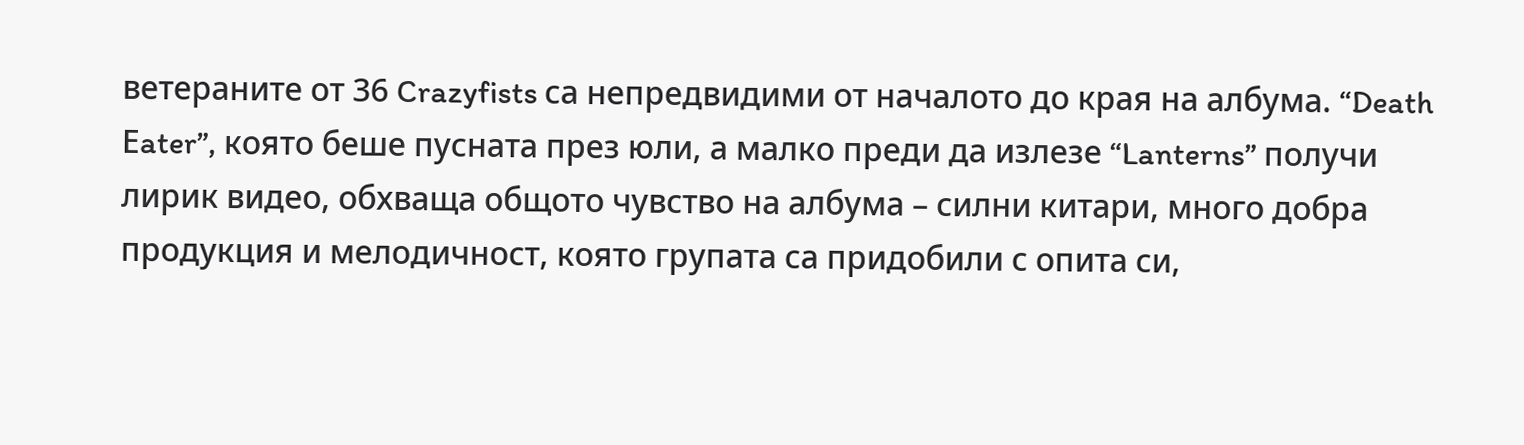ветераните от 36 Crazyfists са непредвидими от началото до края на албума. “Death Еater”, която беше пусната през юли, а малко преди да излезе “Lanterns” получи лирик видео, обхваща общото чувство на албума – силни китари, много добра продукция и мелодичност, която групата са придобили с опита си,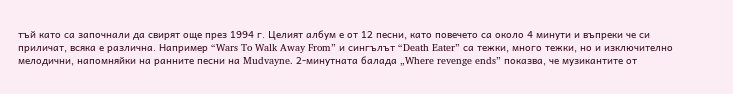тъй като са започнали да свирят още през 1994 г. Целият албум е от 12 песни, като повечето са около 4 минути и въпреки че си приличат, всяка е различна. Например “Wars To Walk Away From” и сингълът “Death Eater” са тежки, много тежки, но и изключително мелодични, напомняйки на ранните песни на Mudvayne. 2-минутната балада „Where revenge ends” показва, че музикантите от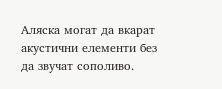Аляска могат да вкарат акустични елементи без да звучат сополиво.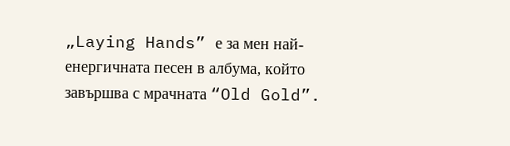„Laying Hands” е за мен най-енергичната песен в албума, който завършва с мрачната “Old Gold”.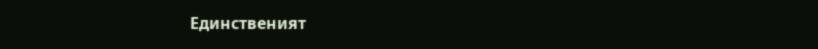Единственият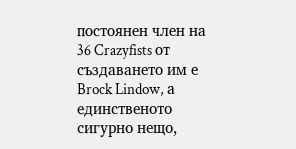постоянен член на 36 Crazyfists от създаването им е Brock Lindow, а единственото сигурно нещо,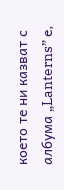което те ни казват с албума „Lanterns” е,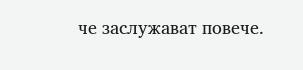че заслужават повече.